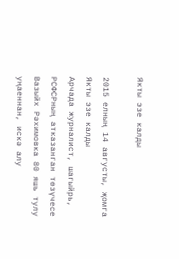Якты эзе калды

2015 елның 14 августы, җомга
Якты эзе калды
Арчада журналист, шагыйрь, РСФСРның атказанган төзүчесе Вазыйх Рәхимовка 80 яшь тулу уңаеннан, искә алу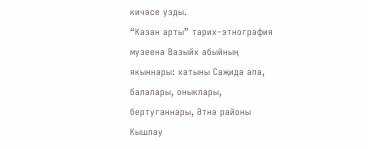кичәсе узды.
“Казан арты” тарих–этнография музеена Вазыйх абыйның якыннары: хатыны Саҗидә апа, балалары, оныклары, бертуганнары, Әтнә районы Кышлау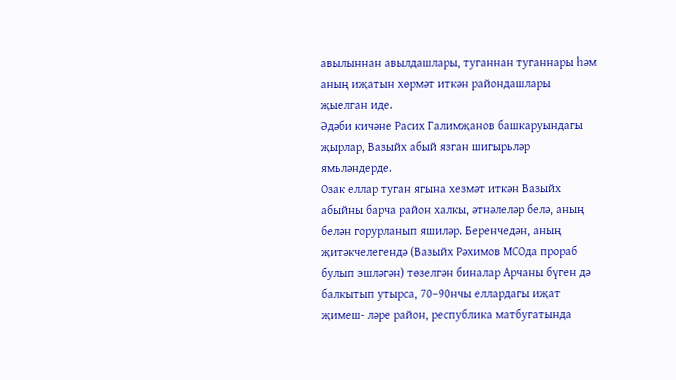авылыннан авылдашлары, туганнан туганнары һәм аның иҗатын хөрмәт иткән райондашлары җыелган иде.
Әдәби кичәне Расих Галимҗанов башкаруындагы җырлар, Вазыйх абый язган шигырьләр ямьләндерде.
Озак еллар туган ягына хезмәт иткән Вазыйх абыйны барча район халкы, әтнәлеләр белә, аның белән горурланып яшиләр. Беренчедән, аның җитәкчелегендә (Вазыйх Рәхимов МСОда прораб булып эшләгән) төзелгән биналар Арчаны бүген дә балкытып утырса, 70–90нчы еллардагы иҗат җимеш- ләре район, республика матбугатында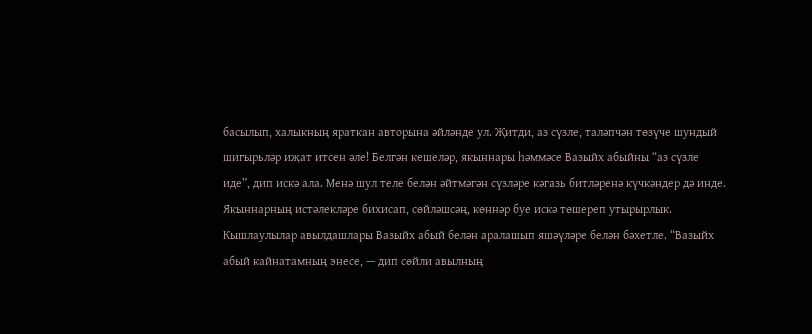басылып, халыкның яраткан авторына әйләнде ул. Җитди, аз сүзле, таләпчән төзүче шундый шигырьләр иҗат итсен әле! Белгән кешеләр, якыннары һәммәсе Вазыйх абыйны “аз сүзле иде”, дип искә ала. Менә шул теле белән әйтмәгән сүзләре кәгазь битләренә күчкәндер дә инде.
Якыннарның истәлекләре бихисап, сөйләшсәң, көннәр буе искә төшереп утырырлык. Кышлаулылар авылдашлары Вазыйх абый белән аралашып яшәүләре белән бәхетле. “Вазыйх абый кайнатамның энесе, — дип сөйли авылның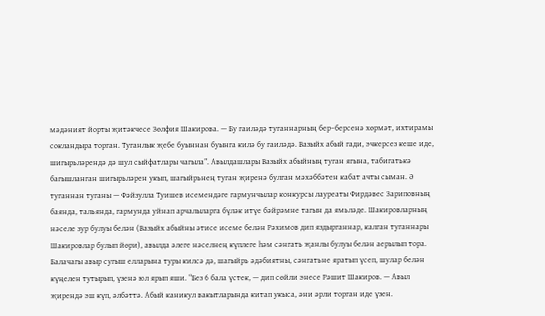мәдәният йорты җитәкчесе Зөлфия Шакирова. — Бу гаиләдә туганнарның бер–берсенә хөрмәт, ихтирамы сокландыра торган. Туганлык җебе буыннан буынга килә бу гаиләдә. Вазыйх абый гади, эчкерсез кеше иде, шигырьләрендә дә шул сыйфатлары чагыла”. Авылдашлары Вазыйх абыйның туган ягына, табигатькә багышланган шигырьләрен укып, шагыйрьнең туган җиренә булган мәхәббәтен кабат ачты сыман. Ә туганнан туганы — Фәйзулла Туишев исемендәге гармунчылар конкурсы лауреаты Фирдәвес Зариповның баянда, тальянда, гармунда уйнап арчалыларга бүләк итүе бәйрәмне тагын да ямьләде. Шакировларның нәселе зур булуы белән (Вазыйх абыйны әтисе исеме белән Рәхимов дип яздырганнар, калган туганнары Шакировлар булып йөри), авылда әлеге нәселнең күплеге һәм сәнгать җанлы булуы белән аерылып тора.
Балачагы авыр сугыш елларына туры килсә дә, шагыйрь әдәбиятны, сәнгатьне яратып үсеп, шулар белән күңелен тутырып, үзенә юл ярып яши. “Без 6 бала үстек, — дип сөйли энесе Рәшит Шакиров. — Авыл җирендә эш күп, әлбәттә. Абый каникул вакытларында китап укыса, әни әрли торган иде үзен.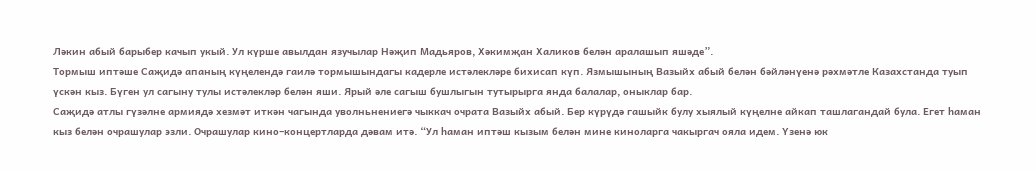Ләкин абый барыбер качып укый. Ул күрше авылдан язучылар Нәҗип Мадьяров, Хәкимҗан Халиков белән аралашып яшәде”.
Тормыш иптәше Саҗидә апаның күңелендә гаилә тормышындагы кадерле истәлекләре бихисап күп. Язмышының Вазыйх абый белән бәйләнүенә рәхмәтле Казахстанда туып үскән кыз. Бүген ул сагыну тулы истәлекләр белән яши. Ярый әле сагыш бушлыгын тутырырга янда балалар, оныклар бар.
Саҗидә атлы гүзәлне армиядә хезмәт иткән чагында уволньнениегә чыккач очрата Вазыйх абый. Бер күрүдә гашыйк булу хыялый күңелне айкап ташлагандай була. Егет һаман кыз белән очрашулар эзли. Очрашулар кино–концертларда дәвам итә. “Ул һаман иптәш кызым белән мине киноларга чакыргач ояла идем. Үзенә юк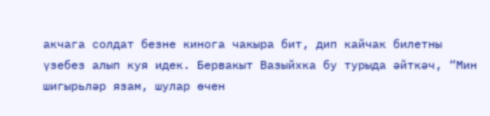акчага солдат безне кинога чакыра бит, дип кайчак билетны үзебез алып куя идек. Бервакыт Вазыйхка бу турыда әйткәч, “Мин шигырьләр язам, шулар өчен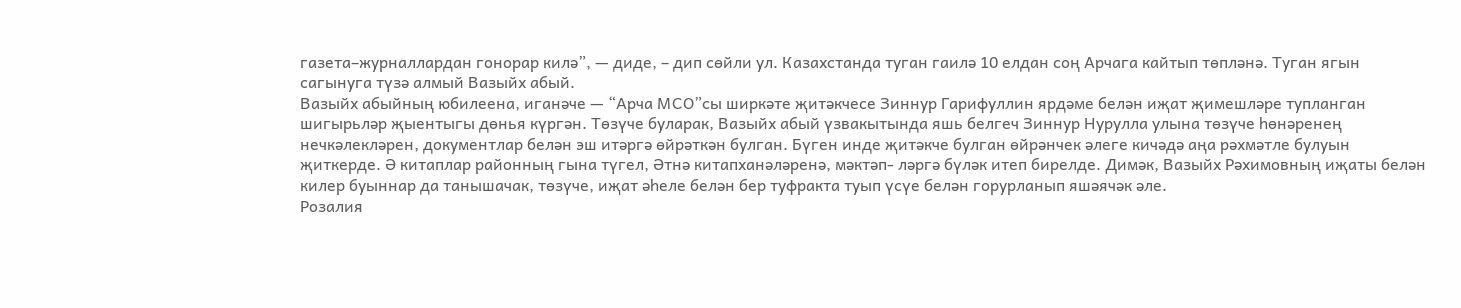газета–журналлардан гонорар килә”, — диде, – дип сөйли ул. Казахстанда туган гаилә 10 елдан соң Арчага кайтып төпләнә. Туган ягын сагынуга түзә алмый Вазыйх абый.
Вазыйх абыйның юбилеена, иганәче — “Арча МСО”сы ширкәте җитәкчесе Зиннур Гарифуллин ярдәме белән иҗат җимешләре тупланган шигырьләр җыентыгы дөнья күргән. Төзүче буларак, Вазыйх абый үзвакытында яшь белгеч Зиннур Нурулла улына төзүче һөнәренең нечкәлекләрен, документлар белән эш итәргә өйрәткән булган. Бүген инде җитәкче булган өйрәнчек әлеге кичәдә аңа рәхмәтле булуын җиткерде. Ә китаплар районның гына түгел, Әтнә китапханәләренә, мәктәп- ләргә бүләк итеп бирелде. Димәк, Вазыйх Рәхимовның иҗаты белән килер буыннар да танышачак, төзүче, иҗат әһеле белән бер туфракта туып үсүе белән горурланып яшәячәк әле.
Розалия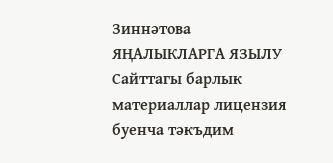Зиннәтова
ЯҢАЛЫКЛАРГА ЯЗЫЛУ
Сайттагы барлык материаллар лицензия буенча тәкъдим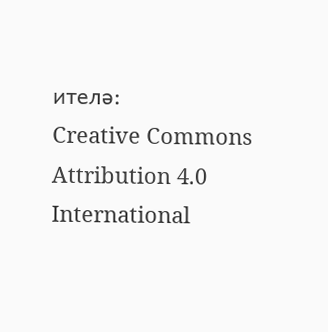ителә:
Creative Commons Attribution 4.0 International